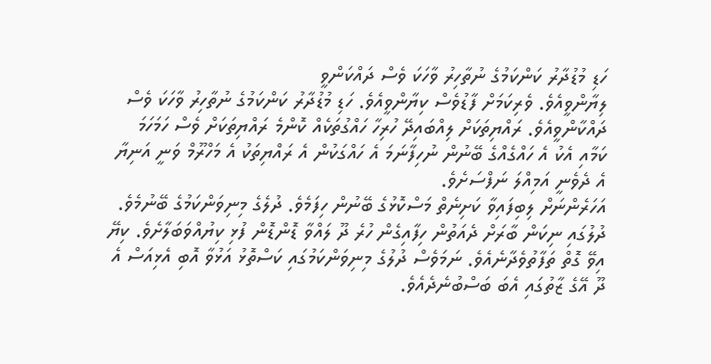ހަޑި މުޑުދާރު ކަންކަމުގެ ނުތާހިރު ވާހަކަ ވެސް ދައްކަންވީ
ލިޔާންވީއެވެ. ވެރިކަމަށް ފާޑުވެސް ކިޔާންވީއެވެ. ހަޑި މުޑުދާރު ކަންކަމުގެ ނުތާހިރު ވާހަކަ ވެސް ދައްކާންވީއެވެ. ރައްޔިތަކަށް ލިއްބައިދޭ ހުރިހާ ހައްގުތަކެއް ކޮންމެ ރައްޔިތަކަށް ވެސް ހަމަހަމަ ކަމާއި އެކު އެ ހައްގެއްގެ ބޭނުން ނުހިފާނަމަ އެ ހައްގަކުން އެ ރައްޔިތަކު އެ މަހްރޫމް ވަނީ އަނިޔާ އެ ދެވެނީ އަމިއްލަ ނަފްސަށެވެ.
އަހަރެންނަށް ލިބިފައިވާ ކަށިނެތް މަސްކޮޅުގެ ބޭނުން ހިފަމެވެ. ދުލެގެ މިނިވަންކަމުގެ ބޭނުމެވެ. ދުލުގައި ނިކަން ބާރަށް ދެއަތުން ހިފާއިގެން ހުރެ ދޫ ލައްވާ ޑޮންޑޮން ފުޅި ކިޔުއްވަބަލާށެވެ. ކިޔޭ އިވޭ ގޮތް ތަފާތުވެދާނެއެވެ. ނަމަވެސް ދުލުގެ މިނިވަންކަމުގައި ކަސްތޮޅު އަޅުވާ އޮބި އެޅިއަސް އެ ދޫ އޭގެ ޒާތުގައި އެބަ ބަސްބުނެދެއެވެ.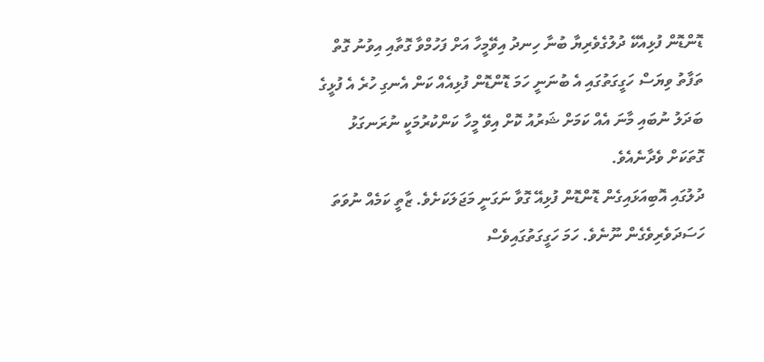ޑޮންޑޮން ފުޅިއެކޭ ދުލުގެވެރިޔާ ބުނާ ހިނދު އިވޭމީހާ އަށް ފަހުމްވާ ގޮތާއި އިވުނު ގޮތް ތަފާތު ވިޔަސް ހަގީގަތުގައި އެ ބުނަނީ ހަމަ ޑޮންޑޮން ފުޅިއެއް ކަން އެނގި ހުރެ އެ ފުޅީގެ ބަދަލު ނުބައި މާނަ އެއް ކަމަށް ޝަރުއު ކޮށް އިވޭ މީހާ ކަންކުރުމަކީ ނުރަނގަޅު ގޮތަކަށް ވެދާނެއެވެ.
ދުލުގައި އޮބިއަޅައިގެން ޑޮންޑޮން ފުޅިއޭ ގޮވާ ނަގަނީ މަޖަލަކަށެވެ. ޒާތީ ކަމެއް ނުވަތަ ހަސަދަވެރިވެގެން ނޫނެވެ. ހަމަ ހަގީގަތުގައިވެސް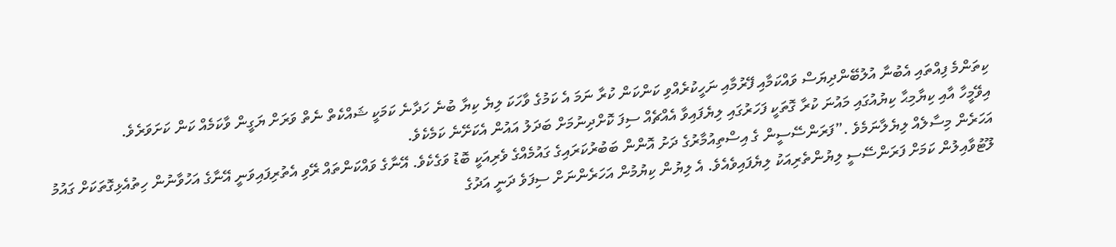ކިތަންމެ ފިއްތައި އެބުނާ އުލުބޭންދިޔަސް ވައްކަމާއި ފޭރުމާއި ނަހީކުރެއްވި ކަންކަން ކުރާ ނަމަ އެ ކަމުގެ ވާހަކަ ލިޔެ ކިޔާ ބުނެ ހަދާނެ ކަމަކީ ޝައްކެތް ނެތް ވަރަށް ޔަގީން ވާކަމެއް ކަން ކަށަވަރެވެ.
އިވޭމީހާ އާއި ކިޔާމިޙާ ކިޔުއުގައި މައުނަ ކުރާ ގޮތަކީ ފަހަރުގައި ލިޔެފައިވާ އެއްޗެއް ސިފަ ކޮށްދިނުމަށް ބަދަލު އައުން އެކަށޭނެ ކަމެކެވެ.
އަހަރެން މިސާލެއް ލިޔެލާނަމެވެ .”ފަރަންސޭސީން ގެ އިސްތިއުމާރުގެ ދަށު އޮންން ބަބުރުކަރައިގެ ގައުމެއްގެ ވެރިއަކީ ބޮޑު ވަގެކެވެ. އޭނާގެ ވައްކަންތައް ރޭވި އެތުރިފައިވަނީ އޭނާގެ އަހުވާނުން ހިތުއެޅިގޮތަކަށް ގައުމު ލޫޓުވާއިލުން ކަމަށް ފަރަންސޭސީ ލިޔުންތެރިއަކު ލިޔެފައިވެއެވެ. އެ ލިޔުން ކިޔުމުން އަހަރެންނަށް ސިފަވެ ދަނީ އަދުގެ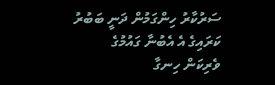ސަރުކާރު ހިންގަމުން ދަނީ ބަބުރު ކަރައިގެ އެ އެބުނާ ގައުމުގެ
ވެރިކަން ހިނގާ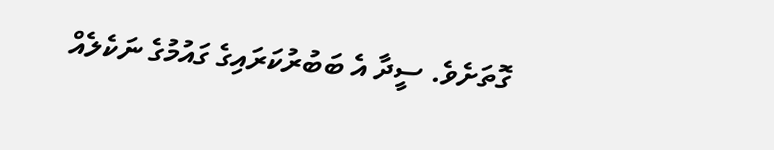ގޮތަށެވެ. ސީދާ އެ ބަބުރުކަރައިގެ ގައުމުގެ ނަކެލެއް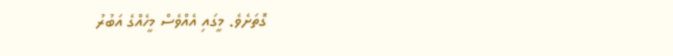ގޮތަށެވެ. މީގައި އެއްވެސް މީހެއްގެ އަބުރު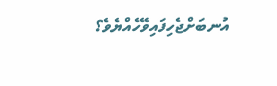އުނބަށްޖެހިފައިވޭހެއްޔެވެ؟